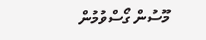މޫސުން ގޯސްވުމުން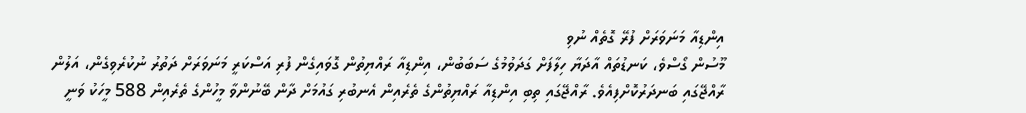އިންޑިއާ މަނަވަރަށް ފުރޭ ގޮތެއް ނުވި
މޫސުން ގޯސްވެ، ކަނޑުތައް އާދަޔާ ހިލާފަށް ގަދަވުމުގެ ސަބަބުން، އިންޑިއާ ރައްޔިތުން ގޮވައިގެން ފުރި އަސްކަރީ މަނަވަރަށް ދަތުރު ނުކުރެވިގެން، އަލުން ރާއްޖޭގައި ބަނދަރުކޮށްފިއެވެ. ރާއްޖޭގައި ތިބި އިންޑިއާ ރައްޔިތުންގެ ތެރެއިން އެނބުރި ގައުމަށް ދާން ބޭނުންވާ މީހުންގެ ތެރެއިން 588 މީހަކު ވަނީ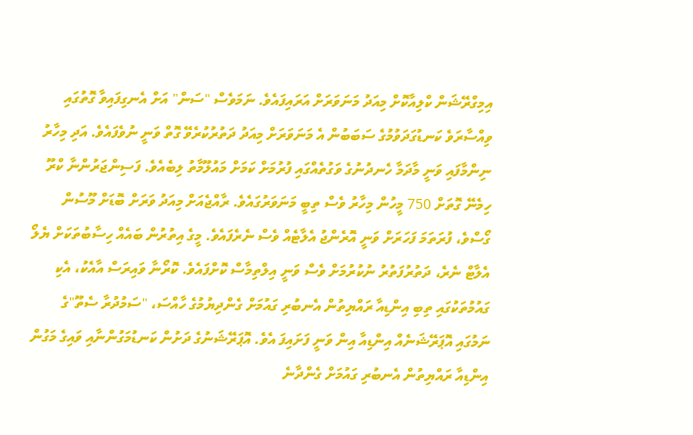އިމިގްރޭޝަން ކްލިއާކޮށް މިއަދު މަނަވަރަށް އަރައިފައެވެ. ނަމަވެސް "ސަން" އަށް އެނގިފައިވާ ގޮތުގައި ވިއްސާރަވެ ކަނޑުގަދަވުމުގެ ސަބަބުން އެ މަނަވަރަށް މިއަދު ދަތުރުކުރެވޭ ގޮތް ވަނީ ނުވެފައެވެ. އަދި މިހާރު ނިންމާފައި ވަނީ މާދަމާ ހެނދުނުގެ ވަގުތެއްގައި ފުރުމަށް ކަމަށް މައުލޫމާތު ލިބެއެވެ. ފަސިންޖަރުންނާ ކްރޫ ހިމެނޭ ގޮތަށް 750 މީހުން މިހާރު ވެސް ތިބީ މަނަވަރުގައެވެ. ރާއްޖެއަށް މިއަދު ވަރަށް ބޮޑަށް މޫސުން ގޯސްވެ، ފުރަތަމަ ފަހަރަށް ވަނީ އޮރެންޖު އެލާޓެއް ވެސް ނެރެފައެވެ. މީގެ އިތުރުން ބައެއް ހިސާބުތަކަށް ޔެލޯ އެލާޓް ނެރެ، ދަތުރުފަތުރު ނުކުރުމަށް ވެސް ވަނީ އިލްތިމާސް ކޮށްފައެވެ. ކޮރޯނާ ވައިރަސް އާއެކު، އެކި ގައުމުތަކުގައި ތިބި އިންޑިއާ ރައްޔިތުން އެނބުރި ގައުމަށް ގެންދިޔުމުގެ ހާއްސަ، "ސަމުދުރާ ސެތޫ"ގެ ނަމުގައި އޮޕަރޭޝަނެއް އިންޑިއާ އިން ވަނީ ފަށައިފަ އެވެ. އޮޕަރޭޝަނުގެ ދަށުން ކަނޑުމަގުންނާއި ވައިގެ މަގުން އިންޑިއާ ރައްޔިތުން އެނބުރި ގައުމަށް ގެންދާނެ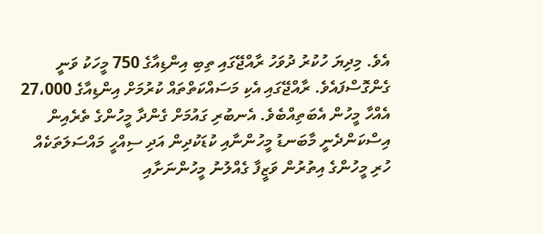އެވެ. މިދިޔަ ހުކުރު ދުވަހު ރާއްޖޭގައި ތިބި އިންޑިއާގެ 750 މީހަކު ވަނީ ގެންގޮސްފައެވެ. ރާއްޖޭގައި އެކި މަސައްކަތްތައް ކުރުމަށް އިންޑިއާގެ 27،000 އެއްހާ މީހުން އެބަތިއްބެވެ. އެނބުރި ގައުމަށް ގެންދާ މީހުންގެ ތެރެއިން އިސްކަންދެނީ މާބަނޑު މީހުންނާއި ކުޑަކުދިން އަދި ސިއްހީ މައްސަލަތަކެއް ހުރި މީހުންގެ އިތުރުން ވަޒީފާ ގެއްލުނު މީހުންނަށާއި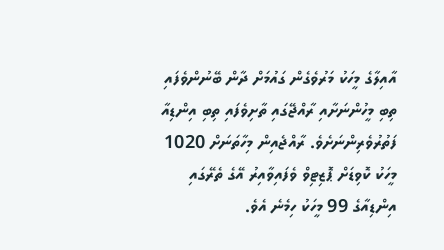އާއިލާގެ މީހަކު މަރުވެގެން ގައުމަށް ދާން ބޭނުންވެފައި ތިބި މީހުންނަށާއި ރާއްޖޭގައި ތާށިވެފައި ތިބި އިންޑިއާ ފަތުރުވެރިންނަށެވެ. ރާއްޖެއިން މިހާތަނަށް 1020 މީހަކު ކޮވިޑަށް ޕޮޒިޓިވް ވެފައިވާއިރު އޭގެ ތެރޭގައި އިންޑިއާގެ 99 މީހަކު ހިމެނެ އެވެ.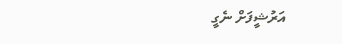އަރުޝީފަށް ނެގީ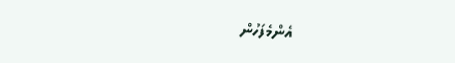އެންމެފަހުން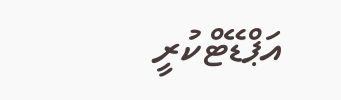އަޕްޑޭޓްކުރީ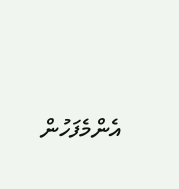އެންމެފަހުން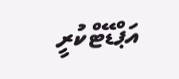އަޕްޑޭޓްކުރީ